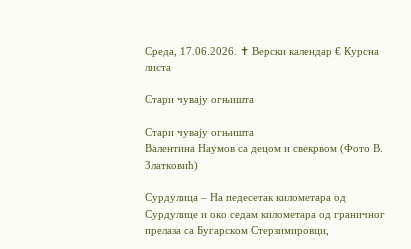Среда, 17.06.2026. ✝ Верски календар € Курсна листа

Стари чувају огњишта

Стари чувају огњишта
Валентина Наумов са децом и свекрвом (Фото В. Златковић)

Сурдулица – На педесетак километара од Сурдулице и око седам километара од граничног прелаза са Бугарском Стерзимировци,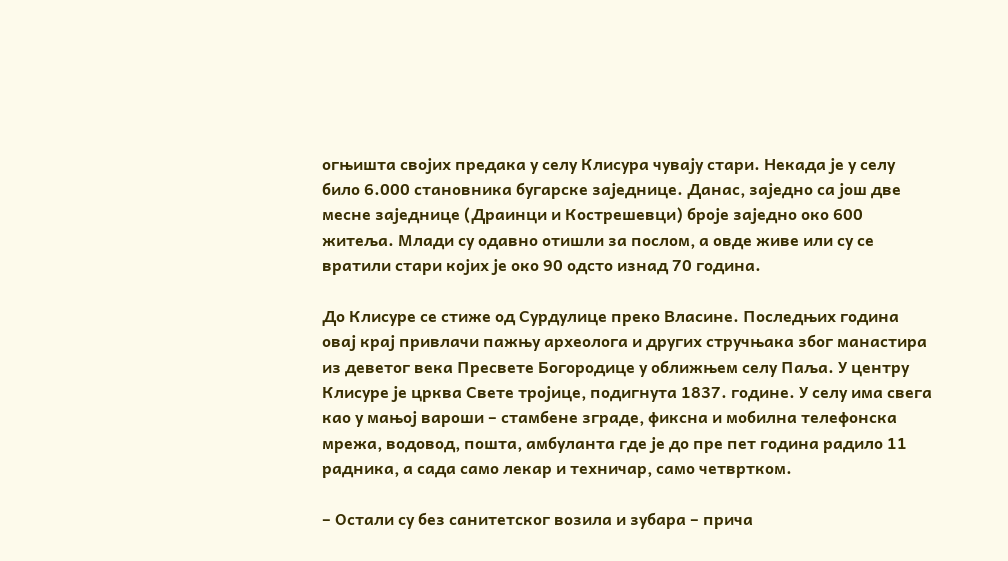огњишта својих предака у селу Клисура чувају стари. Некада је у селу било 6.000 становника бугарске заједнице. Данас, заједно са још две месне заједнице (Драинци и Кострешевци) броје заједно око 600 житеља. Млади су одавно отишли за послом, а овде живе или су се вратили стари којих је око 90 одсто изнад 70 година.

До Клисуре се стиже од Сурдулице преко Власине. Последњих година овај крај привлачи пажњу археолога и других стручњака због манастира из деветог века Пресвете Богородице у оближњем селу Паља. У центру Клисуре је црква Свете тројице, подигнута 1837. године. У селу има свега као у мањој вароши – стамбене зграде, фиксна и мобилна телефонска мрежа, водовод, пошта, амбуланта где је до пре пет година радило 11 радника, а сада само лекар и техничар, само четвртком.

– Остали су без санитетског возила и зубара – прича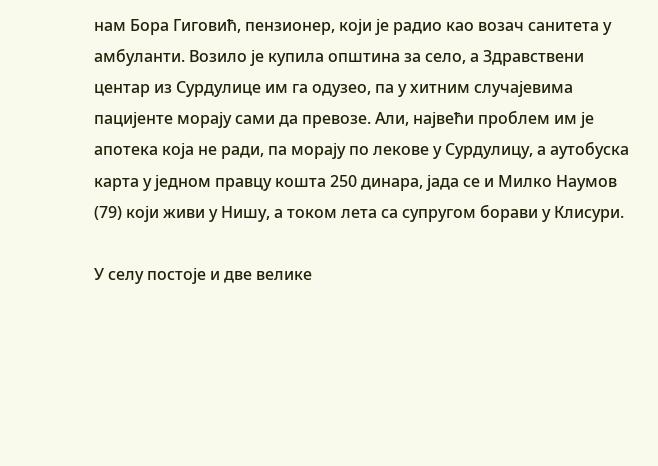нам Бора Гиговић, пензионер, који је радио као возач санитета у амбуланти. Возило је купила општина за село, а Здравствени центар из Сурдулице им га одузео, па у хитним случајевима пацијенте морају сами да превозе. Али, највећи проблем им је апотека која не ради, па морају по лекове у Сурдулицу, а аутобуска карта у једном правцу кошта 250 динара, јада се и Милко Наумов (79) који живи у Нишу, а током лета са супругом борави у Клисури.

У селу постоје и две велике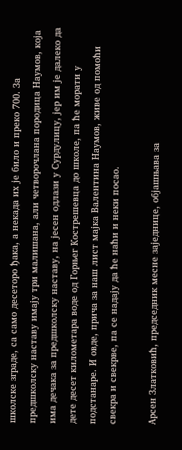школске зграде, са само десеторо ђака, а некада их је било и преко 700. За предшколску наставу имају три малишана, али четворочлана породица Наумов, која има дечака за предшколску наставу, на јесен одлази у Сурдулицу, јер им је далеко да дете десет километара воде од Горњег Кострешевца до школе, па ће морати у подстанаре. И овде, прича за наш лист мајка Валентина Наумов, живе од помоћи свекра и свекрве, па се надају да ће наћи и неки посао.

Арсен Златковић, председник месне заједнице, објашњава за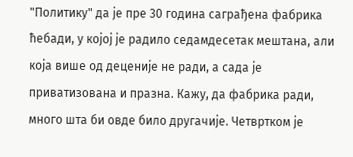"Политику" да је пре 30 година саграђена фабрика ћебади, у којој је радило седамдесетак мештана, али која више од деценије не ради, а сада је приватизована и празна. Кажу, да фабрика ради, много шта би овде било другачије. Четвртком је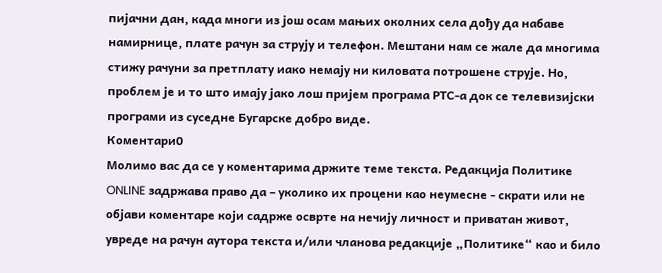пијачни дан, када многи из још осам мањих околних села дођу да набаве намирнице, плате рачун за струју и телефон. Мештани нам се жале да многима стижу рачуни за претплату иако немају ни киловата потрошене струје. Но, проблем је и то што имају јако лош пријем програма РТС-а док се телевизијски програми из суседне Бугарске добро виде.
Коментари0
Молимо вас да се у коментарима држите теме текста. Редакција Политике ONLINE задржава право да – уколико их процени као неумесне - скрати или не објави коментаре који садрже осврте на нечију личност и приватан живот, увреде на рачун аутора текста и/или чланова редакције „Политике“ као и било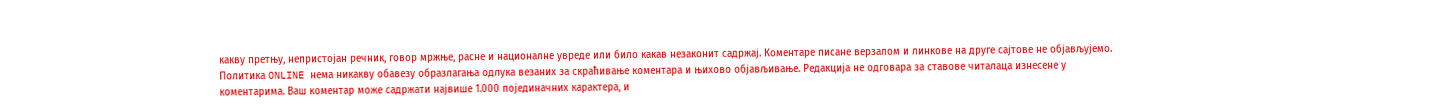какву претњу, непристојан речник, говор мржње, расне и националне увреде или било какав незаконит садржај. Коментаре писане верзалом и линкове на друге сајтове не објављујемо. Политика ONLINE нема никакву обавезу образлагања одлука везаних за скраћивање коментара и њихово објављивање. Редакција не одговара за ставове читалаца изнесене у коментарима. Ваш коментар може садржати највише 1.000 појединачних карактера, и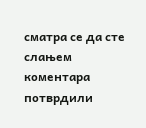сматра се да сте слањем коментара потврдили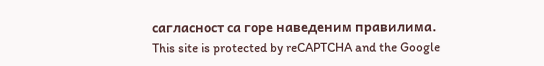сагласност са горе наведеним правилима.
This site is protected by reCAPTCHA and the Google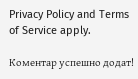Privacy Policy and Terms of Service apply.

Комeнтар успeшно додат!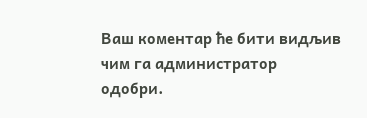Ваш комeнтар ћe бити видљив чим га администратор одобри.